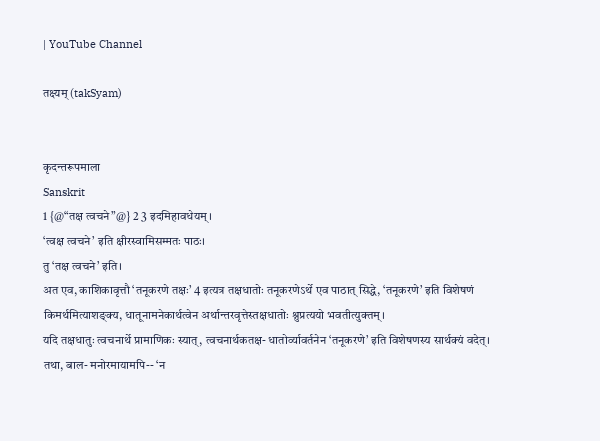| YouTube Channel

तक्ष्यम् (takSyam)


कृदन्तरूपमाला
Sanskrit
1 {@“तक्ष त्वचने”@} 2 3 इदमिहावधेयम्।
‘त्वक्ष त्वचने’ इति क्षीरस्वामिसम्मतः पाठः।
तु ‘तक्ष त्वचने’ इति।
अत एव, काशिकावृत्तौ ‘तनूकरणे तक्षः’ 4 इत्यत्र तक्षधातोः तनूकरणेऽर्थे एव पाठात् सिद्धे, ‘तनूकरणे’ इति विशेषणं किमर्थमित्याशङ्क्य, धातूनामनेकार्थत्वेन अर्थान्तरवृत्तेस्तक्षधातोः श्नुप्रत्ययो भवतीत्युक्तम्।
यदि तक्षधातुः त्वचनार्थे प्रामाणिकः स्यात्, त्वचनार्थकतक्ष- धातोर्व्यावर्तनेन ‘तनूकरणे’ इति विशेषणस्य सार्थक्यं वदेत्।
तथा, बाल- मनोरमायामपि-- ‘न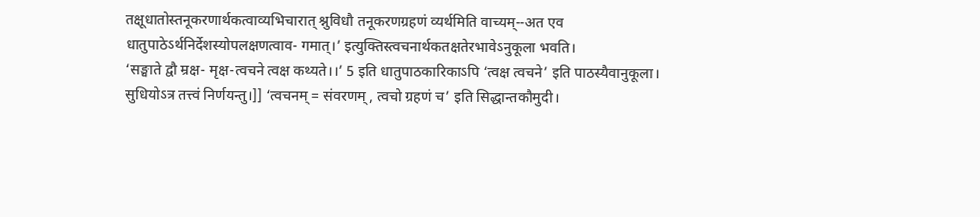तक्षूधातोस्तनूकरणार्थकत्वाव्यभिचारात् श्नुविधौ तनूकरणग्रहणं व्यर्थमिति वाच्यम्--अत एव धातुपाठेऽर्थनिर्देशस्योपलक्षणत्वाव- गमात्।’ इत्युक्तिस्त्वचनार्थकतक्षतेरभावेऽनुकूला भवति।
‘सङ्घाते द्वौ म्रक्ष- मृक्ष-त्वचने त्वक्ष कथ्यते।।’ 5 इति धातुपाठकारिकाऽपि ‘त्वक्ष त्वचने’ इति पाठस्यैवानुकूला।
सुधियोऽत्र तत्त्वं निर्णयन्तु।]] ‘त्वचनम् = संवरणम्, त्वचो ग्रहणं च’ इति सिद्धान्तकौमुदी।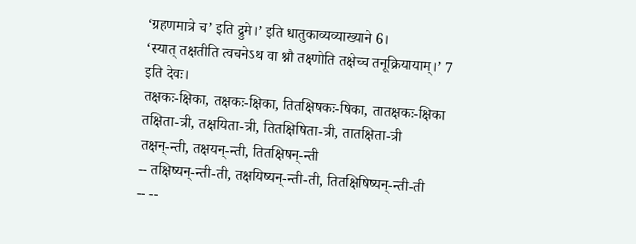‘ग्रहणमात्रे च’ इति द्रुमे।’ इति धातुकाव्यव्याख्याने 6।
‘स्यात् तक्षतीति त्वचनेऽथ वा श्नौ तक्ष्णोति तक्षेच्च तनूक्रियायाम्।’ 7 इति देवः।
तक्षकः-क्षिका, तक्षकः-क्षिका, तितक्षिषकः-षिका, तातक्षकः-क्षिका
तक्षिता-त्री, तक्षयिता-त्री, तितक्षिषिता-त्री, तातक्षिता-त्री
तक्षन्-न्ती, तक्षयन्-न्ती, तितक्षिषन्-न्ती
-- तक्षिष्यन्-न्ती-ती, तक्षयिष्यन्-न्ती-ती, तितक्षिषिष्यन्-न्ती-ती
-- --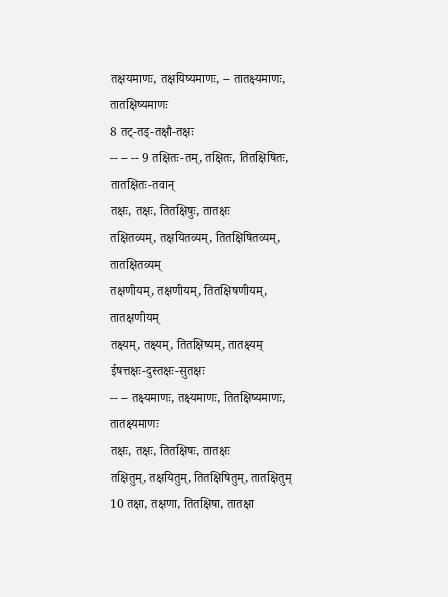तक्षयमाणः, तक्षयिष्यमाणः, -- तातक्ष्यमाणः, तातक्षिष्यमाणः
8 तट्-तड्-तक्षौ-तक्षः
-- -- -- 9 तक्षितः-तम्, तक्षितः, तितक्षिषितः, तातक्षितः-तवान्
तक्षः, तक्षः, तितक्षिषुः, तातक्षः
तक्षितव्यम्, तक्षयितव्यम्, तितक्षिषितव्यम्, तातक्षितव्यम्
तक्षणीयम्, तक्षणीयम्, तितक्षिषणीयम्, तातक्षणीयम्
तक्ष्यम्, तक्ष्यम्, तितक्षिष्यम्, तातक्ष्यम्
ईषत्तक्षः-दुस्तक्षः-सुतक्षः
-- -- तक्ष्यमाणः, तक्ष्यमाणः, तितक्षिष्यमाणः, तातक्ष्यमाणः
तक्षः, तक्षः, तितक्षिषः, तातक्षः
तक्षितुम्, तक्षयितुम्, तितक्षिषितुम्, तातक्षितुम्
10 तक्षा, तक्षणा, तितक्षिषा, तातक्षा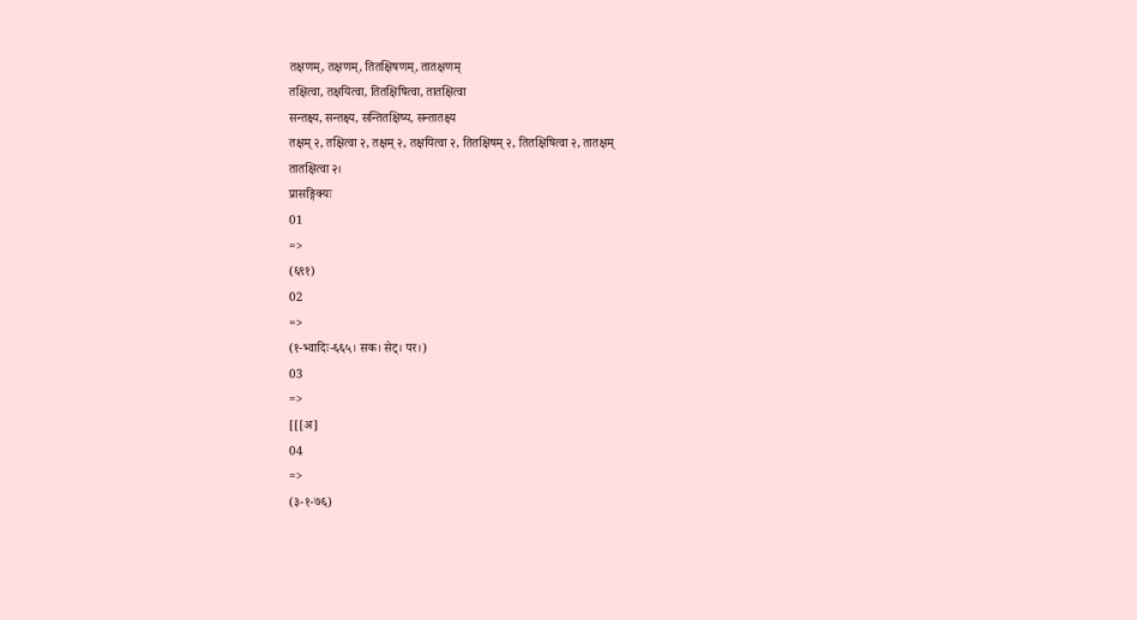तक्षणम्, तक्षणम्, तितक्षिषणम्, तातक्षणम्
तक्षित्वा, तक्षयित्वा, तितक्षिषित्वा, तातक्षित्वा
सन्तक्ष्य, सन्तक्ष्य, सन्तितक्षिष्य, सन्तातक्ष्य
तक्षम् २, तक्षित्वा २, तक्षम् २, तक्षयित्वा २, तितक्षिषम् २, तितक्षिषित्वा २, तातक्षम्
तातक्षित्वा २।
प्रासङ्गिक्यः
01
=>
(६९१)
02
=>
(१-भ्वादिः-६६५। सक। सेट्। पर।)
03
=>
[[[अ]
04
=>
(३-१-७६)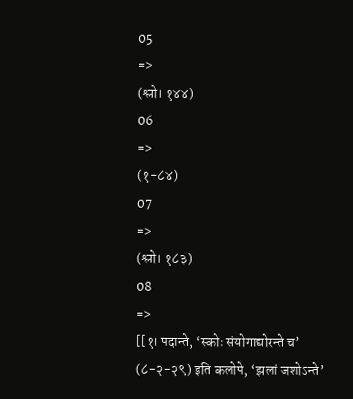05
=>
(श्लो। १४४)
06
=>
(१-८४)
07
=>
(श्लो। १८३)
08
=>
[[१। पदान्ते, ‘स्कोः संयोगाद्योरन्ते च’ (८-२-२९) इति कलोपे, ‘झलां जशोऽन्ते’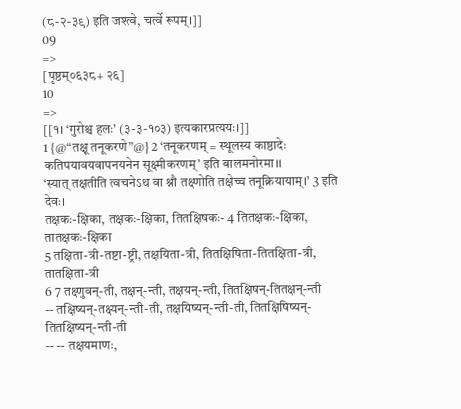(८-२-३९) इति जश्त्वे, चर्त्वे रूपम्।]]
09
=>
[पृष्ठम्०६३८+ २६]
10
=>
[[१। ‘गुरोश्च हलः’ (३-३-१०३) इत्यकारप्रत्ययः।]]
1 {@“तक्षू तनूकरणे”@} 2 ‘तनूकरणम् = स्थूलस्य काष्ठादेः कतिपयावयवापनयनेन सूक्ष्मीकरणम्’ इति बालमनोरमा।।
‘स्यात् तक्षतीति त्वचनेऽथ वा श्नौ तक्ष्णोति तक्षेच्च तनूक्रियायाम्।’ 3 इति देवः।
तक्षकः-क्षिका, तक्षकः-क्षिका, तितक्षिषकः- 4 तितक्षकः-क्षिका, तातक्षकः-क्षिका
5 तक्षिता-त्री-तष्टा-ष्ट्री, तक्षयिता-त्री, तितक्षिषिता-तितक्षिता-त्री, तातक्षिता-त्री
6 7 तक्ष्णुवन्-ती, तक्षन्-न्ती, तक्षयन्-न्ती, तितक्षिषन्-तितक्षन्-न्ती
-- तक्षिष्यन्-तक्ष्यन्-न्ती-ती, तक्षयिष्यन्-न्ती-ती, तितक्षिषिष्यन्-तितक्षिष्यन्-न्ती-ती
-- -- तक्षयमाणः,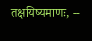तक्षयिष्यमाणः, --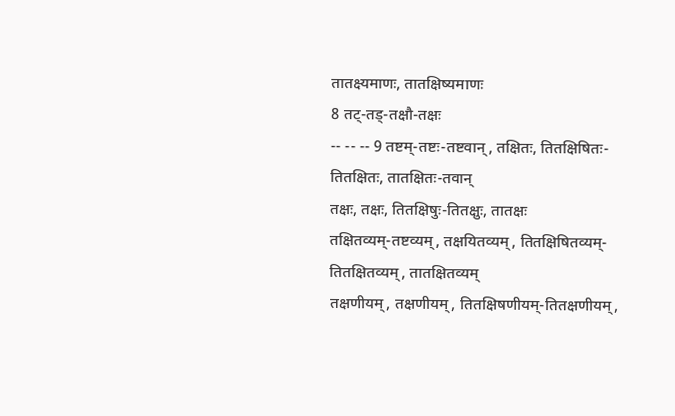तातक्ष्यमाणः, तातक्षिष्यमाणः
8 तट्-तड्-तक्षौ-तक्षः
-- -- -- 9 तष्टम्-तष्टः-तष्टवान्, तक्षितः, तितक्षिषितः-तितक्षितः, तातक्षितः-तवान्
तक्षः, तक्षः, तितक्षिषुः-तितक्षुः, तातक्षः
तक्षितव्यम्-तष्टव्यम्, तक्षयितव्यम्, तितक्षिषितव्यम्-तितक्षितव्यम्, तातक्षितव्यम्
तक्षणीयम्, तक्षणीयम्, तितक्षिषणीयम्-तितक्षणीयम्,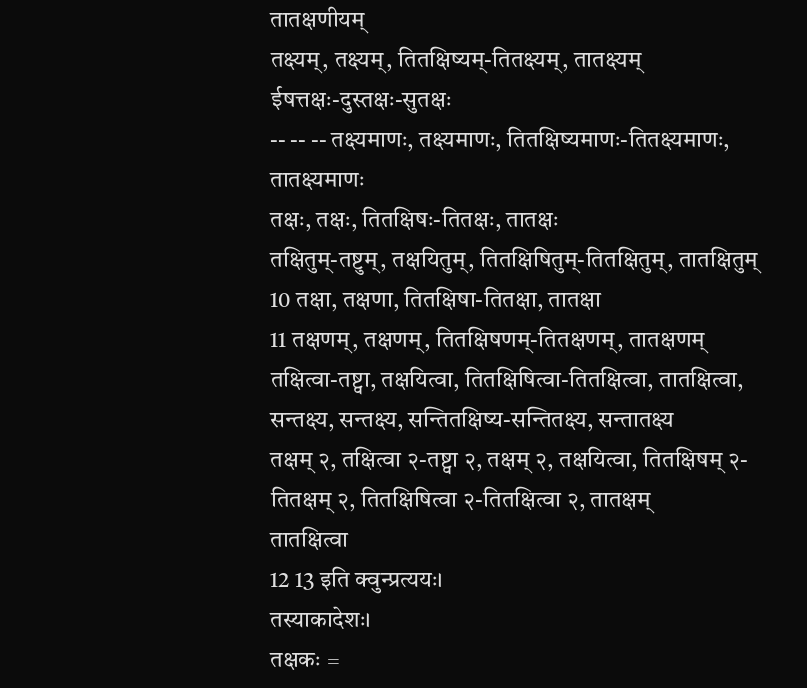तातक्षणीयम्
तक्ष्यम्, तक्ष्यम्, तितक्षिष्यम्-तितक्ष्यम्, तातक्ष्यम्
ईषत्तक्षः-दुस्तक्षः-सुतक्षः
-- -- -- तक्ष्यमाणः, तक्ष्यमाणः, तितक्षिष्यमाणः-तितक्ष्यमाणः, तातक्ष्यमाणः
तक्षः, तक्षः, तितक्षिषः-तितक्षः, तातक्षः
तक्षितुम्-तष्टुम्, तक्षयितुम्, तितक्षिषितुम्-तितक्षितुम्, तातक्षितुम्
10 तक्षा, तक्षणा, तितक्षिषा-तितक्षा, तातक्षा
11 तक्षणम्, तक्षणम्, तितक्षिषणम्-तितक्षणम्, तातक्षणम्
तक्षित्वा-तष्ट्वा, तक्षयित्वा, तितक्षिषित्वा-तितक्षित्वा, तातक्षित्वा, सन्तक्ष्य, सन्तक्ष्य, सन्तितक्षिष्य-सन्तितक्ष्य, सन्तातक्ष्य
तक्षम् २, तक्षित्वा २-तष्ट्वा २, तक्षम् २, तक्षयित्वा, तितक्षिषम् २-तितक्षम् २, तितक्षिषित्वा २-तितक्षित्वा २, तातक्षम्
तातक्षित्वा
12 13 इति क्वुन्प्रत्ययः।
तस्याकादेशः।
तक्षकः =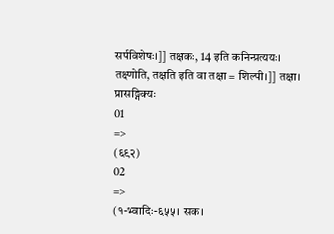सर्पविशेषः।]] तक्षकः, 14 इति कनिन्प्रत्ययः।
तक्ष्णोति, तक्षति इति वा तक्षा = शिल्पी।]] तक्षा।
प्रासङ्गिक्यः
01
=>
(६९२)
02
=>
(१-भ्वादिः-६५५। सक।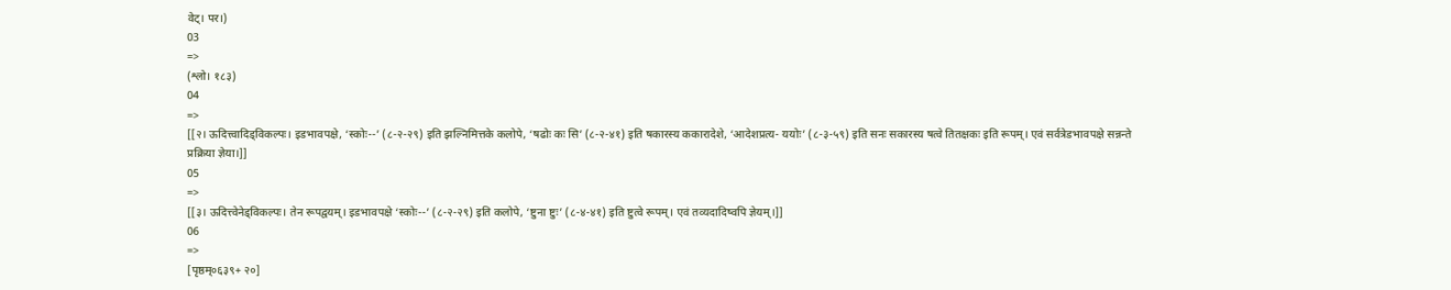वेट्। पर।)
03
=>
(श्लो। १८३)
04
=>
[[२। ऊदित्त्वादिड्विकल्पः। इडभावपक्षे, ‘स्कोः--’ (८-२-२९) इति झल्निमित्तके कलोपे, ‘षढोः कः सि’ (८-२-४१) इति षकारस्य ककारादेशे, ‘आदेशप्रत्य- ययोः’ (८-३-५९) इति सनः सकारस्य षत्वे तितक्षकः इति रूपम्। एवं सर्वत्रेडभावपक्षे सन्नन्ते प्रक्रिया ज्ञेया।]]
05
=>
[[३। ऊदित्त्वेनेड्विकल्पः। तेन रूपद्वयम्। इडभावपक्षे ‘स्कोः--’ (८-२-२९) इति कलोपे, ‘ष्टुना ष्टुः’ (८-४-४१) इति ष्टुत्वे रूपम्। एवं तव्यदादिष्वपि ज्ञेयम्।]]
06
=>
[पृष्ठम्०६३९+ २०]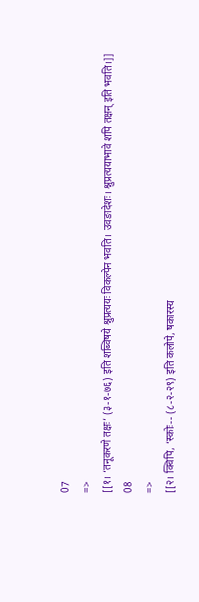07
=>
[[१। ‘तनूकरणे तक्षः’ (३-१-७६) इति शब्विषये श्नुप्रत्ययः विकल्पेन भवति। उवङादेशः। श्नुप्रत्ययाभावे शपि तक्षन् इति भवति।]]
08
=>
[[२। क्विपि, ‘स्कोः-- (८-२-२९) इति कलोपे, षकारस्य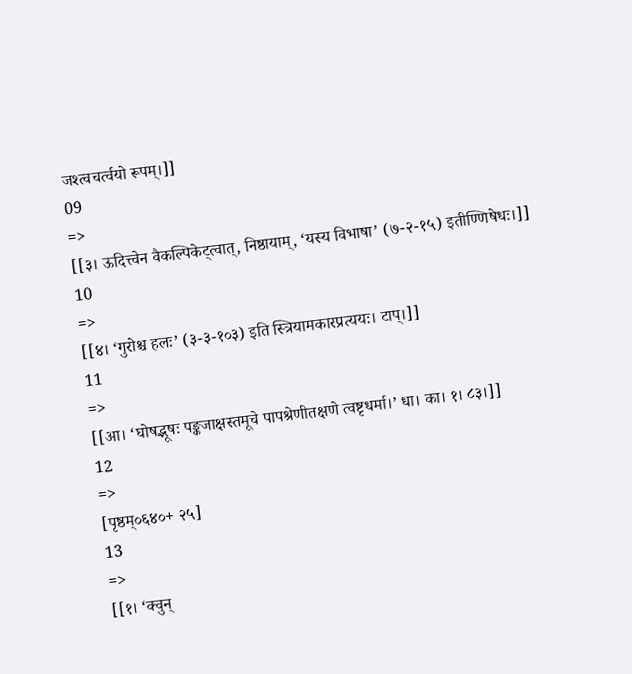जश्त्वचर्त्वयो रूपम्।]]
09
=>
[[३। ऊदित्त्वेन वैकल्पिकेट्त्वात्, निष्ठायाम्, ‘यस्य विभाषा’ (७-२-१५) इतीण्णिषेधः।]]
10
=>
[[४। ‘गुरोश्च हलः’ (३-३-१०३) इति स्त्रियामकारप्रत्ययः। टाप्।]]
11
=>
[[आ। ‘घोषद्भूषः पङ्कजाक्षस्तमूचे पापश्रेणीतक्षणे त्वष्टृधर्मा।’ धा। का। १। ८३।]]
12
=>
[पृष्ठम्०६४०+ २५]
13
=>
[[१। ‘क्वुन्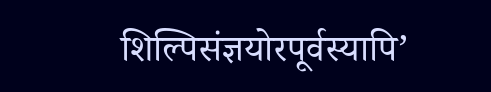शिल्पिसंज्ञयोरपूर्वस्यापि’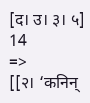[द। उ। ३। ५]
14
=>
[[२। ‘कनिन्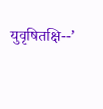युवृषितक्षि--’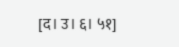[द। उ। ६। ५१]